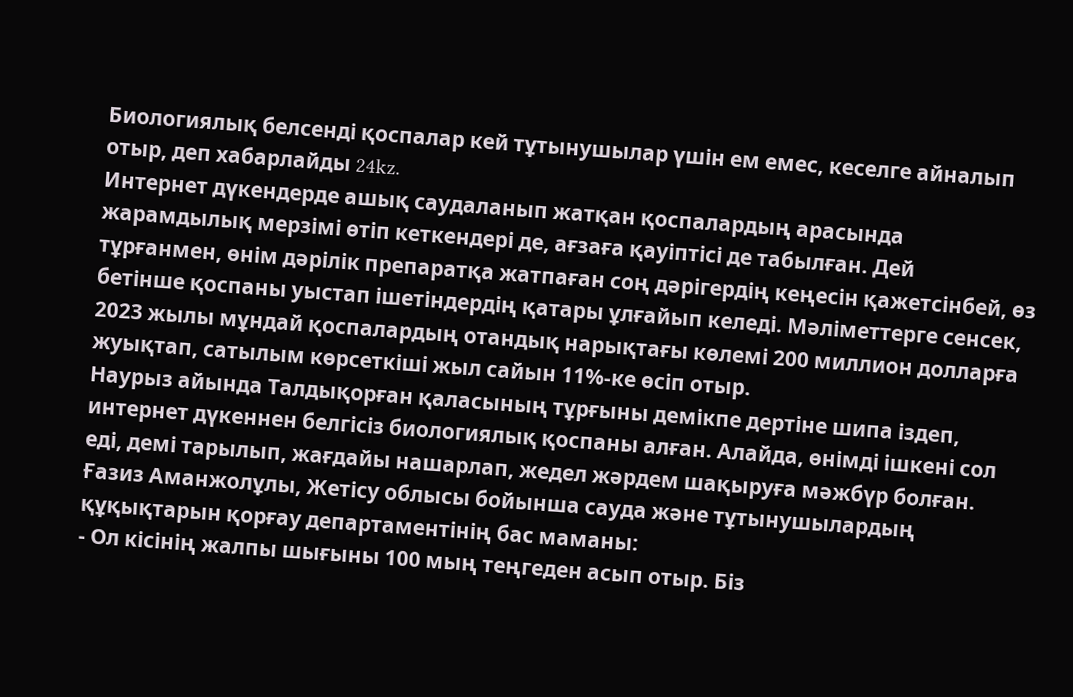Биологиялық белсенді қоспалар кей тұтынушылар үшін ем емес, кеселге айналып отыр, деп хабарлайды 24kz.
Интернет дүкендерде ашық саудаланып жатқан қоспалардың арасында жарамдылық мерзімі өтіп кеткендері де, ағзаға қауіптісі де табылған. Дей тұрғанмен, өнім дәрілік препаратқа жатпаған соң дәрігердің кеңесін қажетсінбей, өз бетінше қоспаны уыстап ішетіндердің қатары ұлғайып келеді. Мәліметтерге сенсек, 2023 жылы мұндай қоспалардың отандық нарықтағы көлемі 200 миллион долларға жуықтап, сатылым көрсеткіші жыл сайын 11%-ке өсіп отыр.
Наурыз айында Талдықорған қаласының тұрғыны демікпе дертіне шипа іздеп, интернет дүкеннен белгісіз биологиялық қоспаны алған. Алайда, өнімді ішкені сол еді, демі тарылып, жағдайы нашарлап, жедел жәрдем шақыруға мәжбүр болған.
Ғазиз Аманжолұлы, Жетісу облысы бойынша сауда және тұтынушылардың құқықтарын қорғау департаментінің бас маманы:
- Ол кісінің жалпы шығыны 100 мың теңгеден асып отыр. Біз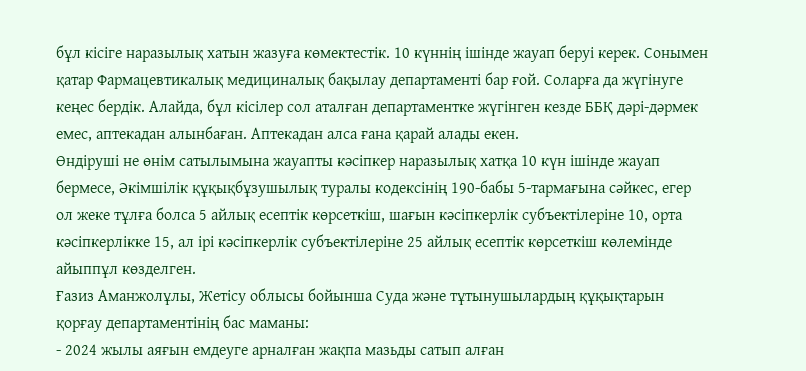бұл кісіге наразылық хатын жазуға көмектестік. 10 күннің ішінде жауап беруі керек. Сонымен қатар Фармацевтикалық медициналық бақылау департаменті бар ғой. Соларға да жүгінуге кеңес бердік. Алайда, бұл кісілер сол аталған департаментке жүгінген кезде ББҚ дәрі-дәрмек емес, аптекадан алынбаған. Аптекадан алса ғана қарай алады екен.
Өндіруші не өнім сатылымына жауапты кәсіпкер наразылық хатқа 10 күн ішінде жауап бермесе, Әкімшілік құқықбұзушылық туралы кодексінің 190-бабы 5-тармағына сәйкес, егер ол жеке тұлға болса 5 айлық есептік көрсеткіш, шағын кәсіпкерлік субъектілеріне 10, орта кәсіпкерлікке 15, ал ірі кәсіпкерлік субъектілеріне 25 айлық есептік көрсеткіш көлемінде айыппұл көзделген.
Ғазиз Аманжолұлы, Жетісу облысы бойынша Суда және тұтынушылардың құқықтарын қорғау департаментінің бас маманы:
- 2024 жылы аяғын емдеуге арналған жақпа мазьды сатып алған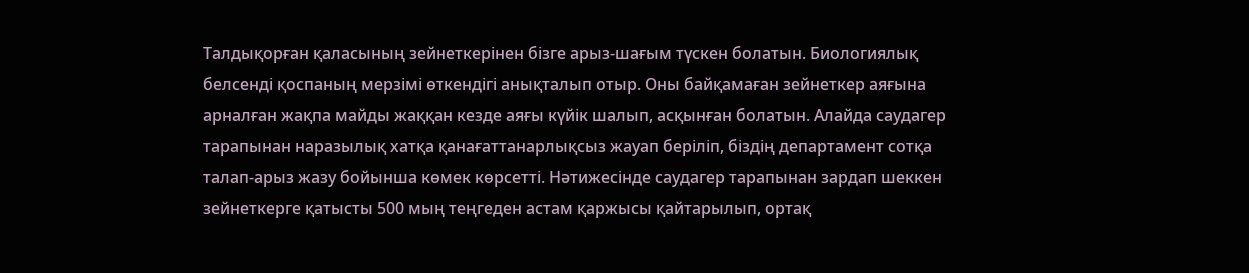Талдықорған қаласының зейнеткерінен бізге арыз-шағым түскен болатын. Биологиялық белсенді қоспаның мерзімі өткендігі анықталып отыр. Оны байқамаған зейнеткер аяғына арналған жақпа майды жаққан кезде аяғы күйік шалып, асқынған болатын. Алайда саудагер тарапынан наразылық хатқа қанағаттанарлықсыз жауап беріліп, біздің департамент сотқа талап-арыз жазу бойынша көмек көрсетті. Нәтижесінде саудагер тарапынан зардап шеккен зейнеткерге қатысты 500 мың теңгеден астам қаржысы қайтарылып, ортақ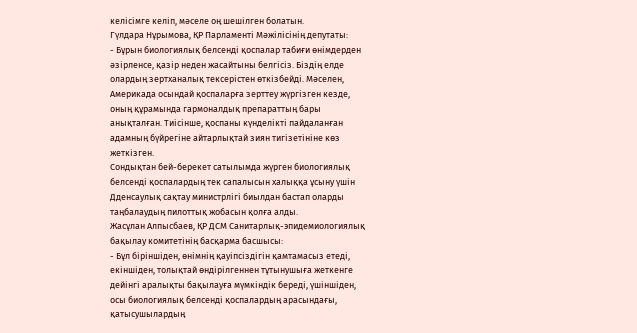келісімге келіп, мәселе оң шешілген болатын.
Гүлдара Нұрымова, ҚР Парламенті Мәжілісінің депутаты:
- Бұрын биологиялық белсенді қоспалар табиғи өнімдерден әзірленсе, қазір неден жасайтыны белгісіз. Біздің елде олардың зертханалық тексерістен өткізбейді. Мәселен, Америкада осындай қоспаларға зерттеу жүргізген кезде, оның құрамында гармоналдық препараттың бары анықталған. Тиісінше, қоспаны күнделікті пайдаланған адамның бүйрегіне айтарлықтай зиян тигізетініне көз жеткізген.
Сондықтан бей-берекет сатылымда жүрген биологиялық белсенді қоспалардың тек сапалысын халыққа ұсыну үшін Дденсаулық сақтау министрлігі биылдан бастап оларды таңбалаудың пилоттық жобасын қолға алды.
Жасұлан Алпысбаев, ҚР ДСМ Санитарлық-эпидемиологиялық бақылау комитетінің басқарма басшысы:
- Бұл біріншіден, өнімнің қауіпсіздігін қамтамасыз етеді, екіншіден, толықтай өндірілгеннен тұтынушыға жеткенге дейінгі аралықты бақылауға мүмкіндік береді, үшіншіден, осы биологиялық белсенді қоспалардың арасындағы, қатысушылардың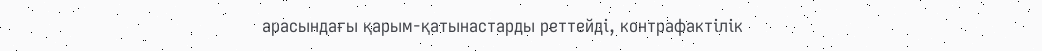арасындағы қарым-қатынастарды реттейді, контрафактілік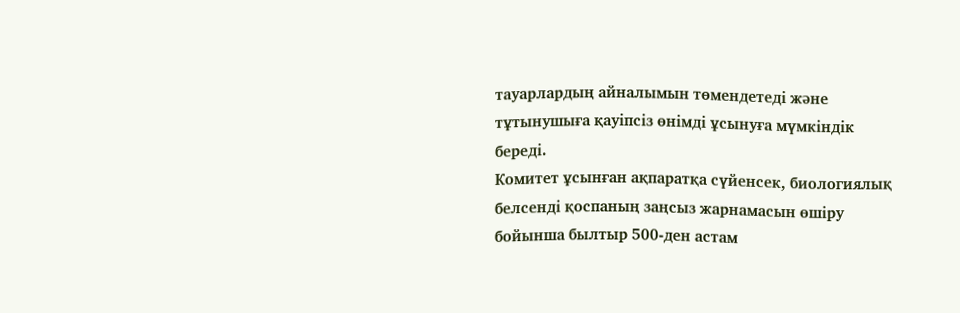тауарлардың айналымын төмендетеді және тұтынушыға қауіпсіз өнімді ұсынуға мүмкіндік береді.
Комитет ұсынған ақпаратқа сүйенсек, биологиялық белсенді қоспаның заңсыз жарнамасын өшіру бойынша былтыр 500-ден астам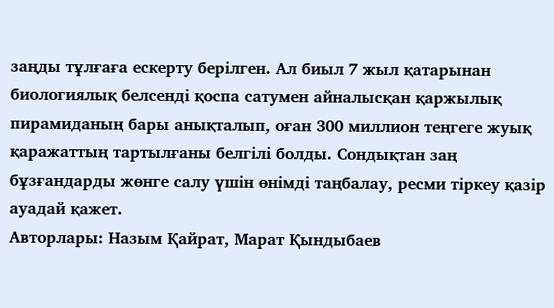заңды тұлғаға ескерту берілген. Ал биыл 7 жыл қатарынан биологиялық белсенді қоспа сатумен айналысқан қаржылық пирамиданың бары анықталып, оған 300 миллион теңгеге жуық қаражаттың тартылғаны белгілі болды. Сондықтан заң бұзғандарды жөнге салу үшін өнімді таңбалау, ресми тіркеу қазір ауадай қажет.
Авторлары: Назым Қайрат, Марат Қындыбаев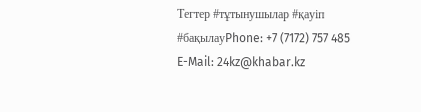Тегтер #тұтынушылар #қауіп #бақылауPhone: +7 (7172) 757 485
E-Mail: 24kz@khabar.kz